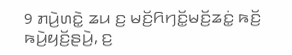9 ꤊꤣꤧ꤬ꤛꤢꤧ꤭ ꤘꤣ ꤢ꤬ ꤗꤢꤩ꤬ꤖꤚꤢꤩ꤭ꤗꤢꤩ꤬ꤘꤢꤦ꤭ ꤒꤢꤩ꤬ ꤒꤣꤧ꤬ꤟꤢꤩ꤬ꤔꤣꤧ꤬, ꤢ꤬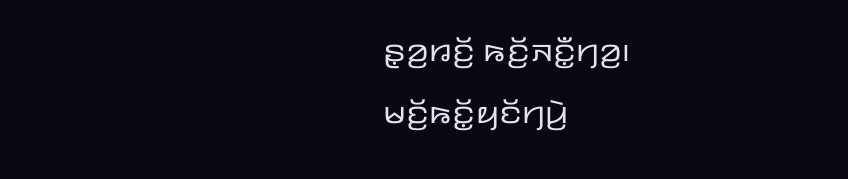ꤔ꤫ꤤ꤬ꤙꤢꤩ꤬ ꤒꤢꤩ꤬ꤏꤢꤪ꤭ꤚꤤ꤬꤯ ꤗꤢꤩ꤬ꤒꤢꤩ꤭ꤟꤢꤩꤚꤣꤧ꤬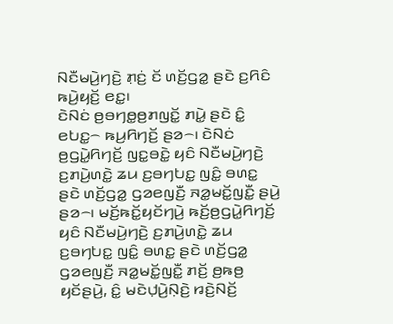ꤡꤢꤪꤗꤣꤧ꤬ꤚꤢꤧ꤬ ꤊ꤫ꤢꤦ꤬ ꤢꤩ ꤛꤢꤩ꤬ꤞꤤ꤭ ꤔꤢꤧ ꤢ꤬ꤖꤢꤨ ꤒꤣꤧ꤬ꤟꤢꤩ꤬ ꤕꤢ꤭꤯
ꤢꤧꤡꤢꤦ ꤥ꤬ꤋꤚꤥ꤭ꤥ꤬ꤊꤜꤢꤩ꤭ ꤊꤣꤧ꤭ ꤔꤢꤧ ꤢꤨ꤭ ꤕꤝꤢ꤭꤮ ꤒꤣ꤬ꤖꤚꤢꤩ꤬ ꤔꤤ꤮꤯ ꤢꤧꤡꤢꤦ ꤥ꤬ꤞꤣꤧ꤭ꤖꤚꤢꤩ꤬ ꤜꤢ꤭ꤋꤢꤧ꤭ ꤟꤢꤨ ꤡꤢꤪꤗꤣꤧ꤬ꤚꤢꤧ꤬ ꤢ꤬ꤊꤣꤧ꤬ꤛꤢꤧ꤭ ꤘꤣ ꤢ꤬ꤋꤚꤝꤢ꤭ ꤜꤢꤨ꤭ ꤋꤛꤢ꤭ ꤔꤢꤧ ꤛꤢꤩ꤬ꤞꤤ꤭ ꤞꤤꤕꤜꤢꤪ꤬ ꤏꤤ꤭ꤗꤢꤩ꤭ꤜꤢꤪ꤭ ꤔꤣꤧ꤬ ꤔꤤ꤮꤯ ꤗꤢꤩ꤬ꤒꤢꤩ꤭ꤟꤢꤩꤚꤣꤧ꤬ ꤒꤢꤩ꤬ꤥ꤬ꤞꤣꤧ꤭ꤖꤚꤢꤩ꤬ ꤟꤢꤨ ꤡꤢꤪꤗꤣꤧ꤬ꤚꤢꤧ꤬ ꤢ꤬ꤊꤣꤧ꤬ꤛꤢꤧ꤭ ꤘꤣ ꤢ꤬ꤋꤚꤝꤢ꤭ ꤜꤢꤨ꤭ ꤋꤛꤢ꤭ ꤔꤢꤧ ꤛꤢꤩ꤬ꤞꤤ꤭ ꤞꤤꤕꤜꤢꤪ꤬ ꤏꤤ꤭ꤗꤢꤩ꤭ꤜꤢꤪ꤭ ꤊꤢꤩ꤬ ꤥ꤬ꤒꤥ꤬ ꤟꤢꤩꤔꤣꤧ꤬, ꤢꤨ꤭ ꤗꤢꤧꤓ꤫ꤣꤧ꤬ꤡ꤫ꤢꤧ꤬ ꤙꤢꤧ꤬ꤡꤢꤩ꤬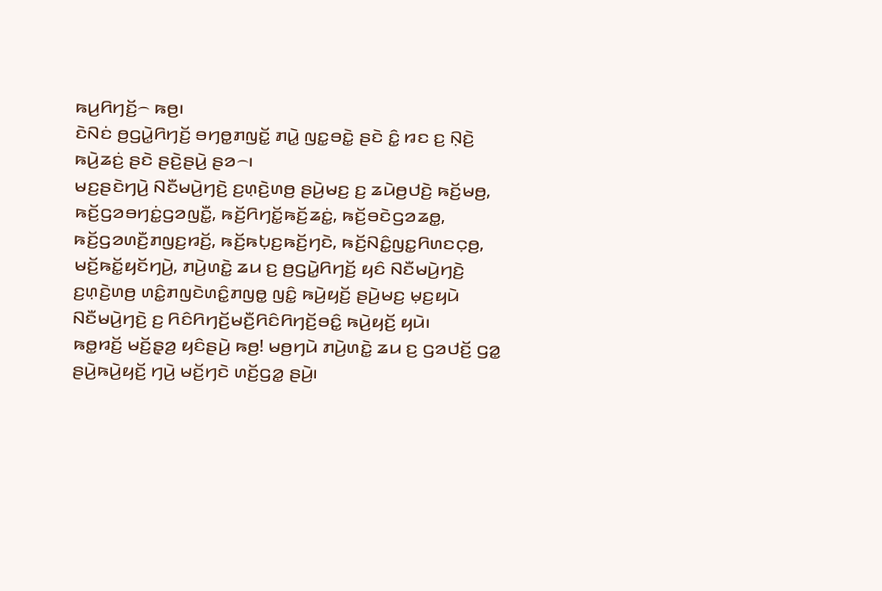ꤒꤣ꤬ꤖꤚꤢꤩ꤬꤮ ꤒꤥ꤬꤯
ꤢꤧꤡꤢꤦ ꤥ꤬ꤞꤣꤧ꤭ꤖꤚꤢꤩ꤬ ꤋꤚꤥ꤭ꤊꤜꤢꤩ꤭ ꤊꤣꤧ꤭ ꤜꤢ꤭ꤋꤢꤧ꤭ ꤔꤢꤧ ꤢꤨ꤭ ꤙꤢ ꤢ꤬ ꤡ꤫ꤢꤧ꤬ ꤒꤣꤧ꤬ꤘꤢꤦ꤬ ꤔꤢꤧ ꤔꤢꤧ꤬ꤔꤣꤧ꤬ ꤔꤤ꤮꤯
ꤗꤢ꤬ꤔꤢꤧꤚꤣꤧ꤬ ꤡꤢꤪꤗꤣꤧ꤬ꤚꤢꤧ꤬ ꤢ꤬ꤛ꤫ꤢꤧ꤬ꤛꤥ꤬ ꤔꤣꤧ꤬ꤗꤢ꤬ ꤢ꤬ ꤘꤣꤧꤥ꤬ꤓꤢꤧ꤬ ꤒꤢꤩ꤬ꤗꤥ꤬, ꤒꤢꤩ꤬ꤞꤤꤋꤚꤢꤦ꤭ꤞꤤꤜꤢꤪ꤭, ꤒꤢꤩ꤬ꤖꤚꤢꤩ꤭ꤒꤢꤩ꤬ꤘꤢꤦ꤭, ꤒꤢꤩ꤬ꤋꤢꤧꤞꤤꤘꤥ꤭, ꤒꤢꤩ꤬ꤞꤤꤛꤢꤪ꤬ꤊꤜꤢ꤬ꤙꤢꤩ꤬, ꤒꤢꤩ꤬ꤒꤝ꤫ꤢ꤬ꤒꤢꤩ꤬ꤚꤢꤧ, ꤒꤢꤩ꤬ꤡꤢꤨ꤭ꤜꤢ꤭ꤖꤛꤢꤍ꤫ꤥ꤬,
ꤗꤢꤩ꤬ꤒꤢꤩ꤭ꤟꤢꤩꤚꤣꤧ꤬, ꤊꤣꤧ꤬ꤛꤢꤧ꤭ ꤘꤣ ꤢ꤬ ꤥ꤬ꤞꤣꤧ꤭ꤖꤚꤢꤩ꤬ ꤟꤢꤨ ꤡꤢꤪꤗꤣꤧ꤬ꤚꤢꤧ꤬ ꤢ꤬ꤛ꤫ꤢꤧ꤬ꤛꤥ꤬ ꤛꤢꤨ꤭ꤊꤜꤢꤧꤛꤢꤨ꤭ꤊꤜꤥ꤭ ꤜꤢꤨ꤭ ꤒꤣꤧ꤬ꤟꤢꤩ꤬ ꤔꤣꤧ꤬ꤗꤢ꤬ ꤗ꤫ꤢ꤬ꤟꤣꤧ ꤡꤢꤪꤗꤣꤧ꤬ꤚꤢꤧ꤬ ꤢ꤬ ꤖꤢꤨꤖꤚꤢꤩ꤬ꤗꤢꤪ꤬ꤖꤢꤨꤖꤚꤢꤩ꤬ꤋꤢꤨ꤭ ꤒꤣꤧ꤬ꤟꤢꤩ꤬ ꤟꤣꤧ꤯
ꤒꤥ꤭ꤙꤢꤩ꤬ ꤗꤢꤩ꤬ꤔ꤫ꤤ꤬ ꤟꤢꤨꤔꤣꤧ꤬ ꤒꤥ꤬! ꤗꤥ꤬ꤚꤣꤧ ꤊꤣꤧ꤬ꤛꤢꤧ꤭ ꤘꤣ ꤢ꤬ ꤞꤤꤓꤢꤩ꤬ ꤞꤤ꤭ ꤔꤣꤧ꤬ꤒꤣꤧ꤬ꤟꤢꤩ꤬ ꤚꤣꤧ꤬ ꤗꤢꤩ꤬ꤚꤢꤧ ꤛꤢꤩ꤬ꤞꤤ꤭ ꤔꤣꤧ꤬꤯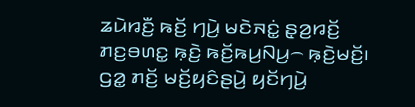ꤘꤣꤧꤙꤢꤪ꤬ ꤒꤢꤩ꤬ ꤚꤣꤧ꤬ ꤗꤢꤧꤏꤢꤦ꤭ ꤔ꤫ꤤ꤬ꤙꤢꤩ꤬ ꤊꤢ꤬ꤋꤛꤢ꤭ ꤒ꤫ꤢꤧ꤬ ꤒꤢꤩ꤬ꤒꤣ꤬ꤡꤣ꤬꤮ ꤒ꤫ꤢꤧ꤬ꤗꤢꤩ꤬꤯ ꤞꤤ꤭ ꤊꤢꤩ꤬ ꤗꤢꤩ꤬ꤟꤢꤨꤔꤣꤧ꤬ ꤟꤢꤩꤚꤣꤧ꤬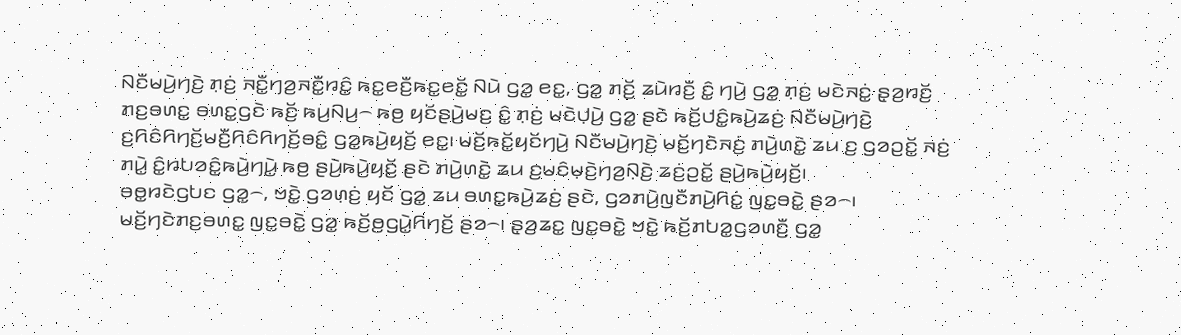ꤡꤢꤪꤗꤣꤧ꤬ꤚꤢꤧ꤬ ꤊ꤫ꤢꤦ꤬ ꤏꤢꤪ꤭ꤚꤤ꤬ꤏꤢꤪ꤭ꤙꤢꤨ꤭ ꤒꤢ꤭ꤕꤢꤪ꤬ꤒꤢ꤭ꤕꤢꤩ꤭ ꤡꤣꤧ ꤞꤤ꤭ ꤕꤢ꤭, ꤞꤤ꤭ ꤊꤢꤩ꤬ ꤘꤣꤧꤙꤢꤪ꤬ ꤢꤨ꤭ ꤚꤣꤧ꤬ ꤞꤤ꤭ ꤊ꤫ꤢꤦ꤬ ꤗꤢꤧꤏꤢꤦ꤭ ꤔ꤫ꤤ꤬ꤙꤢꤩ꤬ ꤊꤢ꤬ꤋꤛꤢ꤭ ꤋꤛꤢ꤭ꤞꤢꤧ ꤒꤢꤩ꤬ ꤒꤣ꤬ꤡꤣ꤬꤮ ꤒꤥ꤬ ꤟꤢꤩꤔꤣꤧ꤬ꤗꤢ꤬ ꤢꤨ꤭ ꤊ꤫ꤢꤦ꤬ ꤗꤢꤧꤓ꤫ꤣꤧ꤬ ꤞꤤ꤭ ꤔꤢꤧ ꤒꤢꤩ꤬ꤓꤢꤨ꤭ꤒꤣꤧ꤬ꤘꤢꤦ꤬ ꤡꤢꤪꤗꤣꤧ꤬ꤚꤢꤧ꤬ ꤢ꤬ꤖꤢꤨꤖꤚꤢꤩ꤬ꤗꤢꤪ꤬ꤖꤢꤨꤖꤚꤢꤩ꤬ꤋꤢꤨ꤭ ꤞꤤ꤭ꤒꤣꤧ꤬ꤟꤢꤩ꤬ ꤕꤢ꤭꤯ ꤗꤢꤩ꤬ꤒꤢꤩ꤭ꤟꤢꤩꤚꤣꤧ꤬ ꤡꤢꤪꤗꤣꤧ꤬ꤚꤢꤧ꤬ ꤗꤢꤩ꤬ꤚꤢꤧꤏꤢꤦ꤬ ꤊꤣꤧ꤬ꤛꤢꤧ꤭ ꤘꤣ ꤢ꤬ ꤞꤤꤑꤢꤩ꤭ ꤏꤢꤦ꤬ ꤊꤣꤧ꤭ ꤢꤨ꤭ꤙꤝꤤꤢꤨ꤭ꤒꤣꤧ꤬ꤚꤣꤧ꤭ ꤒꤥ꤬ ꤔꤣꤧ꤬ꤒꤣꤧ꤬ꤟꤢꤩ꤬ ꤔꤢꤧ ꤊꤣꤧ꤬ꤛꤢꤧ꤭ ꤘꤣ ꤢ꤬ꤗꤢꤨꤗ꤫ꤢꤧ꤬ꤚꤤ꤬ꤡ꤫ꤢꤧ꤬ ꤘꤢꤦ꤬ꤑꤢꤩ꤭ ꤔꤣꤧ꤬ꤒꤣꤧ꤬ꤟꤢꤩ꤬꤯
ꤋꤥ꤭ꤙꤢꤧꤞꤝꤢ ꤞꤤ꤭꤮, ꤠꤢꤧ꤭ ꤞꤤꤛ꤫ꤢꤦ꤬ ꤟꤢꤩ ꤞꤤ꤭ ꤘꤣ ꤋꤛꤢ꤭ꤒꤣꤧ꤬ꤘꤢꤦ꤬ ꤔꤢꤧ, ꤞꤤꤊꤣꤧ꤬ꤜꤢꤪꤊꤣꤧ꤬ꤖꤢꤦ꤭ ꤜꤢ꤭ꤋꤢꤧ꤭ ꤔꤤ꤮꤯ ꤗꤢꤩ꤬ꤚꤢꤧꤊꤢ꤬ꤋꤛꤢ꤭ ꤜꤢ꤭ꤋꤢꤧ꤭ ꤞꤤ꤭ ꤒꤢꤩ꤬ꤥ꤬ꤞꤣꤧ꤭ꤖꤚꤢꤩ꤬ ꤔꤤ꤮꤯ ꤔ꤫ꤤ꤬ꤘꤢ꤭ ꤜꤢ꤭ꤋꤢꤧ꤭ ꤠꤢꤧ꤭ ꤒꤢꤩ꤬ꤊꤝꤤ꤭ꤞꤤꤛꤢꤪ꤬ ꤞꤤ꤭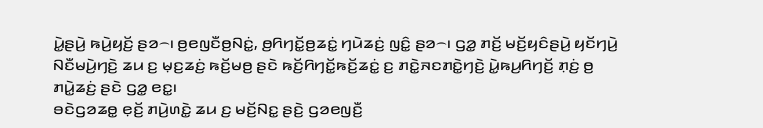ꤣꤧ꤭ꤔꤣꤧ꤬ ꤒꤣꤧ꤬ꤟꤢꤩ꤬ ꤔꤤ꤮꤯ ꤥ꤬ꤕꤜꤢꤪꤥ꤬ꤡꤢꤦ꤭, ꤥ꤬ꤖꤚꤢꤩ꤭ꤥ꤬ꤘꤢꤦ꤭ ꤚꤣꤧꤘꤢꤦ꤬ ꤜꤢꤨ꤭ ꤔꤤ꤮꤯ ꤞꤤ꤭ ꤊꤢꤩ꤬ ꤗꤢꤩ꤬ꤟꤢꤨꤔꤣꤧ꤬ ꤟꤢꤩꤚꤣꤧ꤬ ꤡꤢꤪꤗꤣꤧ꤬ꤚꤢꤧ꤬ ꤘꤣ ꤢ꤬ ꤗ꤫ꤢ꤬ꤘꤢꤦ꤬ ꤒꤢꤩ꤬ꤗꤥ꤬ ꤔꤢꤧ ꤒꤢꤩ꤬ꤖꤚꤢꤩ꤭ꤒꤢꤩ꤬ꤘꤢꤦ꤭ ꤢ꤬ ꤊꤢꤧ꤭ꤏꤢꤊꤢꤧ꤭ꤚꤢꤧ꤬ ꤣꤧ꤭ꤒꤣ꤬ꤖꤚꤢꤩ꤬ ꤊ꤫ꤢꤦ꤬ ꤥ꤬ ꤊꤣꤧ꤭ꤘꤢꤦ꤬ ꤔꤢꤧ ꤞꤤ꤭ ꤕꤢ꤭꤯
ꤋꤢꤧꤞꤤꤘꤥ꤭ ꤕ꤫ꤢꤩ꤬ ꤊꤣꤧ꤬ꤛꤢꤧ꤭ ꤘꤣ ꤢ꤬ ꤗꤢꤩ꤬ꤡꤢ꤭ ꤔꤢꤧ꤬ ꤞꤤꤕꤜꤢꤪ꤬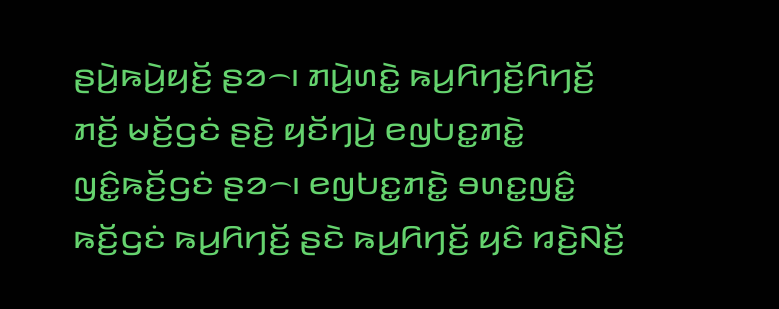ꤔꤣꤧ꤬ꤒꤣꤧ꤬ꤟꤢꤩ꤬ ꤔꤤ꤮꤯ ꤊꤣꤧ꤬ꤛꤢꤧ꤭ ꤒꤣ꤬ꤖꤚꤢꤩ꤬ꤖꤚꤢꤩ꤬ ꤊꤢꤩ꤬ ꤗꤢꤩ꤬ꤞꤢꤦ ꤔꤢꤧ꤬ ꤟꤢꤩꤚꤣꤧ꤬ ꤕꤜꤝꤢ꤭ꤊꤢꤧ꤭ ꤜꤢꤨ꤭ꤒꤢꤩ꤬ꤞꤢꤦ ꤔꤤ꤮꤯ ꤕꤜꤝꤢ꤭ꤊꤢꤧ꤭ ꤋꤛꤢ꤭ꤜꤢꤨ꤭ ꤒꤢꤩ꤬ꤞꤢꤦ ꤒꤣ꤬ꤖꤚꤢꤩ꤬ ꤔꤢꤧ ꤒꤣ꤬ꤖꤚꤢꤩ꤬ ꤟꤢꤨ ꤙꤢꤧ꤬ꤡꤢꤩ꤬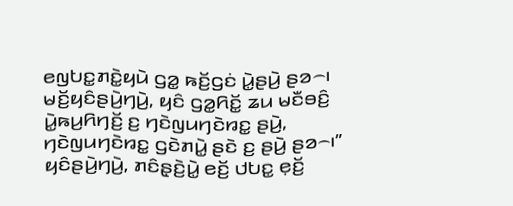ꤕꤜꤝꤢ꤭ꤊꤢꤧ꤭ꤟꤣꤧ ꤞꤤ꤭ ꤒꤢꤩ꤬ꤞꤢꤦ ꤣꤧ꤭ꤔꤣꤧ꤬ ꤔꤤ꤮꤯
ꤗꤢꤩ꤬ꤟꤢꤨꤔꤣꤧ꤬ꤚꤣꤧ꤬, ꤟꤢꤨ ꤞꤤ꤭ꤖꤢꤩ꤭ ꤘꤣ ꤗꤢꤪꤋꤢꤨ꤬ ꤣꤧ꤭ꤒꤣ꤬ꤖꤚꤢꤩ꤬ ꤢ꤬ ꤚꤢꤧꤜꤣꤚꤢꤧꤙꤢ꤭ ꤔꤣꤧ꤬, ꤚꤢꤧꤜꤣꤚꤢꤧꤙꤢ꤭ ꤞꤢꤧꤊꤣꤧ꤭ ꤔꤢꤧ ꤢ꤬ ꤔꤣꤧ꤬ ꤔꤤ꤮꤯”
ꤟꤢꤨꤔꤣꤧ꤬ꤚꤣꤧ꤬, ꤊꤢꤨꤔ꤫ꤢꤧ꤬ꤣꤧ꤭ ꤕꤢꤩ꤬ ꤓꤝꤢ꤭ ꤕ꤫ꤢꤩ꤬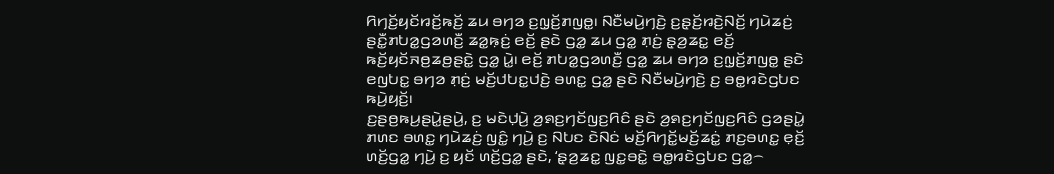ꤖꤚꤢꤩ꤬ꤟꤢꤩꤙꤢꤩ꤬ꤒꤢꤩ꤬ ꤘꤣ ꤋꤚꤤ ꤢ꤬ꤜ꤫ꤢꤩ꤬ꤊꤜꤥ꤭꤯ ꤡꤢꤪꤗꤣꤧ꤬ꤚꤢꤧ꤬ ꤢ꤬ꤔ꤫ꤢꤩ꤬ꤙꤢꤧ꤬ꤡꤢꤩ꤬ ꤚꤣꤧꤘꤢꤦ꤬ ꤔꤢꤪ꤭ꤊꤝꤤ꤭ꤞꤤꤛꤢꤪ꤬ ꤘꤤ꤭ꤒ꤫ꤢꤦ꤬ ꤕꤢꤩ꤬ ꤔꤢꤧ ꤞꤤ꤭ ꤘꤣ ꤞꤤ꤭ ꤊ꤫ꤢꤦ꤬ ꤔ꤫ꤤ꤬ꤘꤢ꤭ ꤕꤢꤩ꤬ ꤒꤢꤩ꤬ꤟꤢꤩꤏꤥ꤬ꤘꤥ꤬ꤔꤢꤧ꤭ ꤞꤤ꤭ ꤣꤧ꤭꤯ ꤕꤢꤩ꤬ ꤊꤝꤤ꤭ꤞꤤꤛꤢꤪ꤬ ꤞꤤ꤭ ꤘꤣ ꤋꤚꤤ ꤢ꤬ꤜ꤫ꤢꤩ꤬ꤊꤜꤥ꤭ ꤔꤢꤧ ꤕꤜꤝꤢ꤭ ꤋꤚꤤ ꤊ꤫ꤢꤦ꤬ ꤗꤢꤩ꤬ꤓꤝꤢ꤭ꤓꤢꤧ꤬ ꤋꤛꤢ꤭ ꤞꤤ꤭ ꤔꤢꤧ ꤡꤢꤪꤗꤣꤧ꤬ꤚꤢꤧ꤬ ꤢ꤬ ꤋꤥ꤭ꤙꤢꤧꤞꤝꤢ ꤒꤣꤧ꤬ꤟꤢꤩ꤬꤯
ꤢ꤬ꤔꤥ꤬ꤒꤣ꤬ꤔꤣꤧ꤭ꤔꤣꤧ꤬, ꤢ꤬ ꤗꤢꤧꤓ꤫ꤣꤧ꤬ ꤤ꤬ꤎꤢ꤬ꤚꤢꤩꤜꤢ꤬ꤖꤢꤨ ꤔꤢꤧ ꤤ꤬ꤎꤢ꤬ꤚꤢꤩꤜꤢ꤬ꤖꤢꤨ ꤞꤤꤔꤣꤧ꤭ ꤊꤛꤢ ꤋꤛꤢ꤭ ꤚꤣꤧꤘꤢꤦ꤬ ꤜꤢꤨ꤭ ꤚꤣꤧ꤬ ꤢ꤬ ꤡꤝꤢ ꤢꤧꤡꤢꤦ ꤗꤢꤩ꤬ꤖꤚꤢꤩ꤭ꤗꤢꤩ꤬ꤘꤢꤦ꤭ ꤊꤢ꤬ꤋꤛꤢ꤭ ꤕ꤫ꤢꤩ꤬ ꤛꤢꤩ꤬ꤞꤤ꤭ ꤚꤣꤧ꤬ ꤢ꤬ ꤟꤢꤩ ꤛꤢꤩ꤬ꤞꤤ꤭ ꤔꤢꤧ, ‘ꤔ꤫ꤤ꤬ꤘꤢ꤭ ꤜꤢ꤭ꤋꤢꤧ꤭ ꤋꤥ꤭ꤙꤢꤧꤞꤝꤢ ꤞꤤ꤭꤮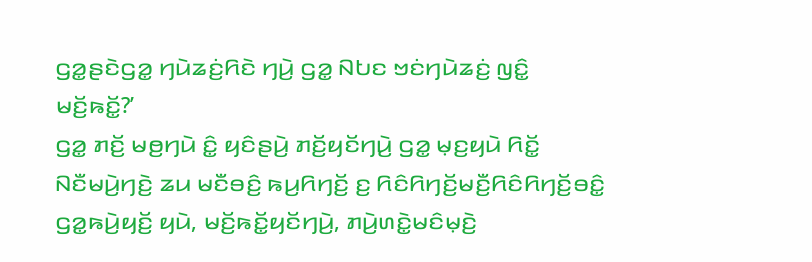ꤞꤤ꤭ꤔꤢꤧꤞꤤ꤭ ꤚꤣꤧꤘꤢꤦ꤬ꤖꤢꤧ ꤚꤣꤧ꤬ ꤞꤤ꤭ ꤡꤝꤢ ꤠꤢꤦꤚꤣꤧꤘꤢꤦ꤬ ꤜꤢꤨ꤭ ꤗꤢꤩ꤬ꤒꤢꤩ꤭?’
ꤞꤤ꤭ ꤊꤢꤩ꤬ ꤗꤥ꤬ꤚꤣꤧ ꤢꤨ꤭ ꤟꤢꤨꤔꤣꤧ꤬ ꤊꤢꤩ꤬ꤟꤢꤩꤚꤣꤧ꤬ ꤞꤤ꤭ ꤗ꤫ꤢ꤬ꤟꤣꤧ ꤖꤢꤩ꤭ ꤡꤢꤪꤗꤣꤧ꤬ꤚꤢꤧ꤬ ꤘꤣ ꤗꤢꤪꤋꤢꤨ꤬ ꤒꤣ꤬ꤖꤚꤢꤩ꤬ ꤢ꤬ ꤖꤢꤨꤖꤚꤢꤩ꤬ꤗꤢꤪ꤬ꤖꤢꤨꤖꤚꤢꤩ꤬ꤋꤢꤨ꤭ ꤞꤤ꤭ꤒꤣꤧ꤬ꤟꤢꤩ꤬ ꤟꤣꤧ, ꤗꤢꤩ꤬ꤒꤢꤩ꤭ꤟꤢꤩꤚꤣꤧ꤬, ꤊꤣꤧ꤬ꤛꤢꤧ꤭ꤗꤢꤨꤗ꤫ꤢꤧ꤬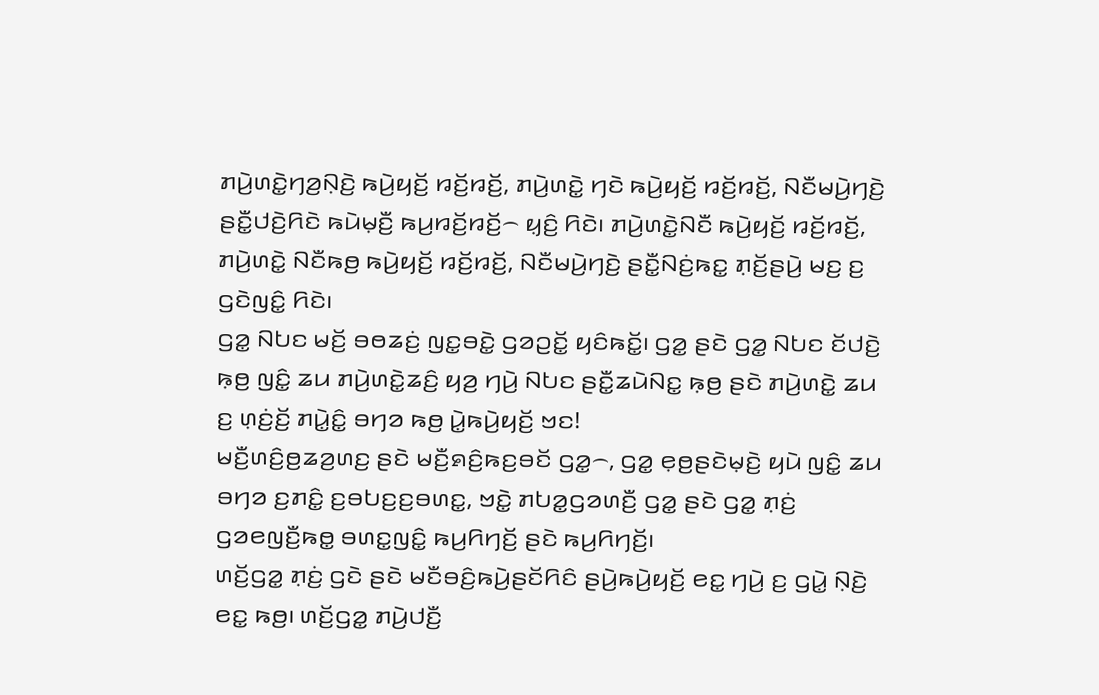ꤊꤣꤧ꤬ꤛꤢꤧ꤭ꤚꤤ꤬ꤡ꤫ꤢꤧ꤬ ꤒꤣꤧ꤬ꤟꤢꤩ꤬ ꤙꤢꤩ꤬ꤙꤢꤩ꤬, ꤊꤣꤧ꤬ꤛꤢꤧ꤭ ꤚꤢꤧ ꤒꤣꤧ꤬ꤟꤢꤩ꤬ ꤙꤢꤩ꤬ꤙꤢꤩ꤬, ꤡꤢꤪꤗꤣꤧ꤬ꤚꤢꤧ꤬ ꤔꤢꤪ꤭ꤓꤢꤧ꤬ꤖꤢꤧ ꤒꤣꤧꤗ꤫ꤢꤪ꤬ ꤒꤣ꤬ꤙꤢꤩ꤬ꤙꤢꤩ꤬꤮ ꤟ꤫ꤢꤨ꤬ ꤖꤢꤧ꤯ ꤊꤣꤧ꤬ꤛꤢꤧ꤭ꤡꤢꤪ ꤒꤣꤧ꤬ꤟꤢꤩ꤬ ꤙꤢꤩ꤬ꤙꤢꤩ꤬, ꤊꤣꤧ꤬ꤛꤢꤧ꤭ ꤡꤢꤪꤒꤥ꤬ ꤒꤣꤧ꤬ꤟꤢꤩ꤬ ꤙꤢꤩ꤬ꤙꤢꤩ꤬, ꤡꤢꤪꤗꤣꤧ꤬ꤚꤢꤧ꤬ ꤔꤢꤪ꤭ꤡꤢꤦ꤬ꤒꤢ꤭ ꤊ꤫ꤢꤩ꤬ꤔꤣꤧ꤬ ꤗꤢ꤬ ꤢ꤬ ꤞꤢꤧꤜꤢꤨ꤭ ꤖꤢꤧ꤯
ꤞꤤ꤭ ꤡꤝꤢ ꤗꤢꤩ꤬ ꤋꤥꤘꤢꤦ꤬ ꤜꤢ꤭ꤋꤢꤧ꤭ ꤞꤤꤑꤢꤩ꤭ ꤟꤢꤨꤒꤢꤩ꤭꤯ ꤞꤤ꤭ ꤔꤢꤧ ꤞꤤ꤭ ꤡꤝꤢ ꤢꤩꤓꤢꤧ꤬ ꤒ꤫ꤥ꤬ ꤜꤢꤨ꤭ ꤘꤣ ꤊꤣꤧ꤬ꤛꤢꤧ꤭ꤘꤢꤨ꤬ ꤟꤤ꤬ ꤚꤣꤧ꤬ ꤡꤝꤢ ꤔꤢꤪ꤭ꤘꤣꤧꤡꤢ꤭ ꤒ꤫ꤥ꤬ ꤔꤢꤧ ꤊꤣꤧ꤬ꤛꤢꤧ꤭ ꤘꤣ ꤢ꤬ ꤛ꤫ꤢꤦ꤬ꤢꤩ꤬ ꤊꤣꤧ꤭ꤢꤨ꤭ ꤋꤚꤤ ꤒꤥ꤬ ꤣꤧ꤭ꤒꤣꤧ꤬ꤟꤢꤩ꤬ ꤠꤢ!
ꤗꤢꤪ꤬ꤛꤢꤨ꤬ꤥ꤬ꤘꤤ꤬ꤛꤢ꤬ ꤔꤢꤧ ꤗꤢꤪ꤬ꤎꤢꤨ꤬ꤒꤢ꤬ꤋꤢꤩ ꤞꤤ꤭꤮, ꤞꤤ꤭ ꤕ꤫ꤥ꤬ꤔꤢꤧꤗ꤫ꤢꤧ꤬ ꤟꤣꤧ ꤜꤢꤨ꤭ ꤘꤣ ꤋꤚꤤ ꤢ꤬ꤊꤢꤨ꤭ ꤢ꤬ꤋꤝꤢ꤬ꤢ꤬ꤋꤛꤢ꤭, ꤠꤢꤧ꤭ ꤊꤝꤤ꤭ꤞꤤꤛꤢꤪ꤬ ꤞꤤ꤭ ꤔꤢꤧ ꤞꤤ꤭ ꤊ꤫ꤢꤦ꤬ ꤞꤤꤕꤜꤢꤪ꤬ꤒꤥ꤭ ꤋꤛꤢ꤭ꤜꤢꤨ꤭ ꤒꤣ꤬ꤖꤚꤢꤩ꤬ ꤔꤢꤧ ꤒꤣ꤬ꤖꤚꤢꤩ꤬꤯
ꤛꤢꤩ꤬ꤞꤤ꤭ ꤊ꤫ꤢꤦ꤬ ꤞꤢꤧ ꤔꤢꤧ ꤗꤢꤪꤋꤢꤨ꤬ꤒꤣꤧ꤬ꤔꤢꤩꤖꤢꤨ ꤔꤣꤧ꤬ꤒꤣꤧ꤬ꤟꤢꤩ꤬ ꤕꤢ꤭ ꤚꤣꤧ꤬ ꤢ꤬ ꤞꤣꤧ꤭ ꤡ꤫ꤢꤧ꤬ ꤕꤢ꤭ ꤒꤥ꤬꤯ ꤛꤢꤩ꤬ꤞꤤ꤭ ꤊꤣꤧ꤬ꤓꤢꤪ꤬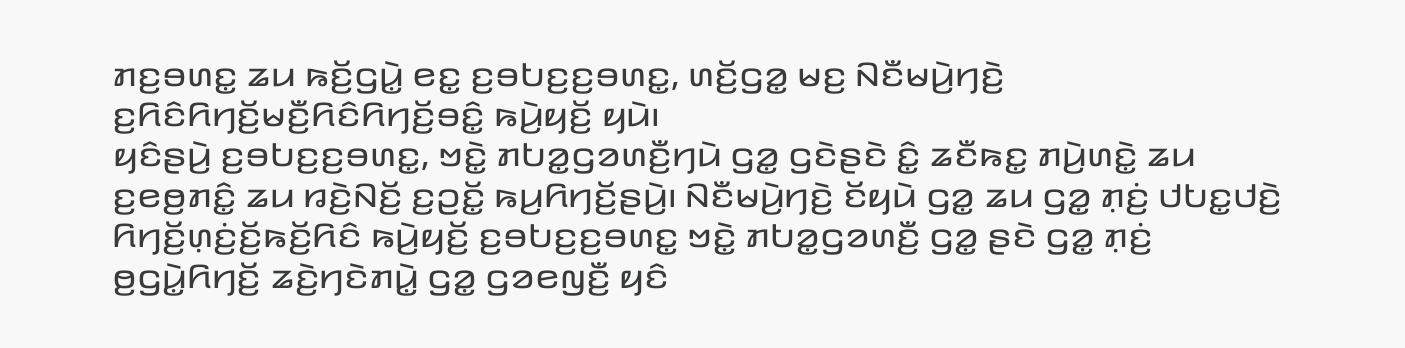ꤊꤢ꤬ꤋꤛꤢ꤭ ꤘꤣ ꤒꤢꤩ꤬ꤞꤣꤧ꤭ ꤕꤢ꤭ ꤢ꤬ꤋꤝꤢ꤬ꤢ꤬ꤋꤛꤢ꤭, ꤛꤢꤩ꤬ꤞꤤ꤭ ꤗꤢ꤬ ꤡꤢꤪꤗꤣꤧ꤬ꤚꤢꤧ꤬ ꤢ꤬ꤖꤢꤨꤖꤚꤢꤩ꤬ꤗꤢꤪ꤬ꤖꤢꤨꤖꤚꤢꤩ꤬ꤋꤢꤨ꤭ ꤒꤣꤧ꤬ꤟꤢꤩ꤬ ꤟꤣꤧ꤯
ꤟꤢꤨꤔꤣꤧ꤬ ꤢ꤬ꤋꤝꤢ꤬ꤢ꤬ꤋꤛꤢ꤭, ꤠꤢꤧ꤭ ꤊꤝꤤ꤭ꤞꤤꤛꤢꤪ꤬ꤚꤣꤧ ꤞꤤ꤭ ꤞꤢꤧꤔꤢꤧ ꤢꤨ꤭ ꤘꤢꤪꤒꤢ꤭ ꤊꤣꤧ꤬ꤛꤢꤧ꤭ ꤘꤣ ꤢ꤬ꤕꤥ꤬ꤊꤢꤨ꤭ ꤘꤣ ꤙꤢꤧ꤬ꤡꤢꤩ꤬ ꤢ꤬ꤑꤢꤩ꤭ ꤒꤣ꤬ꤖꤚꤢꤩ꤬ꤔꤣꤧ꤬꤯ ꤡꤢꤪꤗꤣꤧ꤬ꤚꤢꤧ꤬ ꤢꤩꤟꤣꤧ ꤞꤤ꤭ ꤘꤣ ꤞꤤ꤭ ꤊ꤫ꤢꤦ꤬ ꤓꤝꤢ꤭ꤓꤢꤧ꤬ ꤖꤚꤢꤩ꤬ꤛ꤫ꤢꤦ꤬ꤢꤩ꤬ꤒꤢꤩ꤬ꤖꤢꤨ ꤒꤣꤧ꤬ꤟꤢꤩ꤬ ꤢ꤬ꤋꤝꤢ꤬ꤢ꤬ꤋꤛꤢ꤭ ꤠꤢꤧ꤭ ꤊꤝꤤ꤭ꤞꤤꤛꤢꤪ꤬ ꤞꤤ꤭ ꤔꤢꤧ ꤞꤤ꤭ ꤊ꤫ꤢꤦ꤬ ꤥ꤬ꤞꤣꤧ꤭ꤖꤚꤢꤩ꤬ ꤘꤢꤧ꤬ꤚꤢꤧꤊꤣꤧ꤭ ꤞꤤ꤭ ꤞꤤꤕꤜꤢꤪ꤬ ꤟꤢꤨ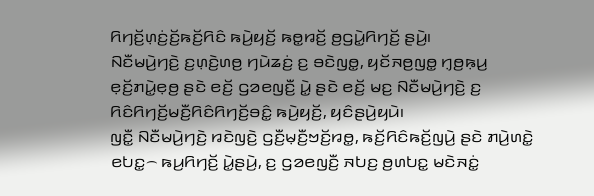ꤖꤚꤢꤩ꤬ꤛ꤫ꤢꤦ꤬ꤢꤩ꤬ꤒꤢꤩ꤬ꤖꤢꤨ ꤒꤣꤧ꤬ꤟꤢꤩ꤬ ꤒꤥ꤭ꤙꤢꤩ꤬ ꤥ꤬ꤞꤣꤧ꤭ꤖꤚꤢꤩ꤬ ꤔꤣꤧ꤬꤯
ꤡꤢꤪꤗꤣꤧ꤬ꤚꤢꤧ꤬ ꤢ꤬ꤛ꤫ꤢꤧ꤬ꤛꤥ꤬ ꤚꤣꤧꤘꤢꤦ꤬ ꤢ꤬ ꤋꤢꤧꤜꤥ꤭, ꤟꤢꤩꤏꤥ꤬ꤜꤥ꤭ ꤚ꤫ꤥ꤬ꤒ꤫ꤣ꤬ ꤕ꤫ꤢꤩ꤬ꤊꤣꤧ꤭ꤕ꤫ꤥ꤬ ꤔꤢꤧ ꤕꤢꤩ꤬ ꤞꤤꤕꤜꤢꤪ꤬ ꤣꤧ꤭ ꤔꤢꤧ ꤕꤢꤩ꤬ ꤗꤢ꤬ ꤡꤢꤪꤗꤣꤧ꤬ꤚꤢꤧ꤬ ꤢ꤬ ꤖꤢꤨꤖꤚꤢꤩ꤬ꤗꤢꤪ꤬ꤖꤢꤨꤖꤚꤢꤩ꤬ꤋꤢꤨ꤭ ꤒꤣꤧ꤬ꤟꤢꤩ꤬, ꤟꤢꤨꤔꤣꤧ꤬ꤟꤣꤧ꤯
ꤜꤢꤪ꤭ ꤡꤢꤪꤗꤣꤧ꤬ꤚꤢꤧ꤬ ꤙꤢꤧꤜꤢꤧ꤬ ꤞꤢꤪ꤬ꤗ꤫ꤢꤪ꤬ꤠꤢꤩ꤬ꤙꤥ꤭, ꤒꤢꤩ꤬ꤖꤢꤨꤒꤢꤩ꤬ꤜꤣꤧ꤬ ꤔꤢꤧ ꤊꤣꤧ꤬ꤛꤢꤧ꤭ ꤕꤝꤢ꤭꤮ ꤒꤣ꤬ꤖꤚꤢꤩ꤬ ꤣꤧ꤭ꤔꤣꤧ꤬, ꤢ꤬ ꤞꤤꤕꤜꤢꤪ꤬ ꤏꤝꤢ꤬ ꤥ꤬ꤛꤝꤢ꤭ ꤗꤢꤧꤏꤢꤦ꤭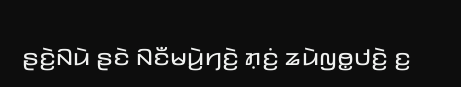ꤔꤢꤧ꤬ꤡꤣꤧ ꤔꤢꤧ ꤡꤢꤪꤗꤣꤧ꤬ꤚꤢꤧ꤬ ꤊ꤫ꤢꤦ꤬ ꤘꤣꤧꤜꤥ꤭ꤓꤢꤧ꤬ ꤢ꤬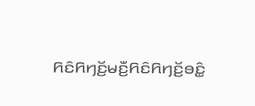ꤖꤢꤨꤖꤚꤢꤩ꤬ꤗꤢꤪ꤬ꤖꤢꤨꤖꤚꤢꤩ꤬ꤋꤢꤨ꤭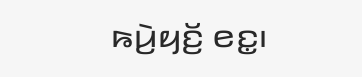ꤒꤣꤧ꤬ꤟꤢꤩ꤬ ꤕꤢ꤭꤯